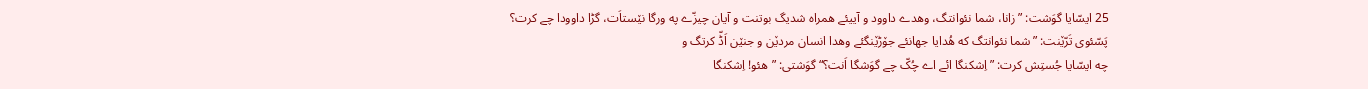25 ایسّایا گوَشت: ”زانا، شما نئوانتگ، وهدے داوود و آییئے همراه شدیگ بوتنت و آیان چیزّے په ورگا نێستاَت، گڑا داوودا چے کرت؟
پَسّئوی تَرّێنت: ”شما نئوانتگ که هُدایا جهانئے جۆڑێنگئے وهدا انسان مردێن و جنێن اَڈّ کرتگ و
چه ایسّایا جُستِش کرت: ”اِشکنگا ائے اے چُکّ چے گوَشگا اَنت؟“ گوَشتی: ”هئو! اِشکنگا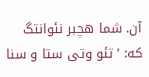آن. شما هچبر نئوانتگ که: ’تئو وتی ستا و سنا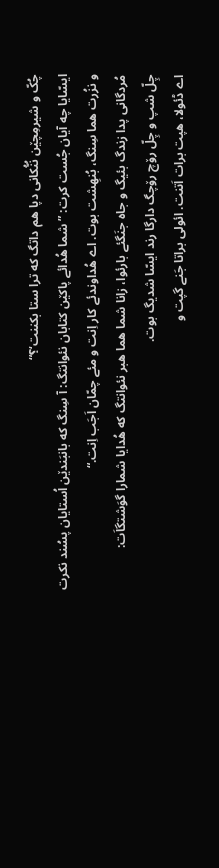چُکّ و شیرمِچێن نُنُّکانی دپا هم داتگ که ترا ستا بکننت‘؟“
ایسّایا چه آیان جُست کرت: ”شما هُدائے پاکێن کتابان نئوانتگ: آ سِنگ که بانبَندێن اُستایان پسُند نکرت و نزُرت هما سِنگ، بُنهِشت بوت. اے هُداوندئے کار اِنت و مئے چمّان اَجَب اِنت.“
مُردگانی پدا زندگ بئیگ و جاه جنَگئے بارئوا، زانا شما هما هبر نئوانتگ که هُدایا شمارا گوَشتگاَت:
چِلّ شپ و چِلّ رۆچ رۆچگ دارگا رند ایسّا شدیگ بوت.
اے ڈئولا، هپت برات اَتنت. ائولی براتا جَنے گپت و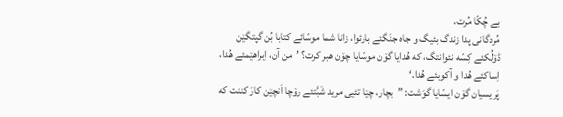بے چُکّا مُرت،
مُردگانی پدا زندگ بئیگ و جاه جنَگئے بارئوا، زانا شما موسّائے کتابا بُن گپتگێن ڈۆلُکئے کِسّه نئوانتگ، که هُدایا گۆن موسّایا چۆن هبر کرت؟ ’من آن، اِبراهێمئے هُدا، اِساکئے هُدا و آکوبئے هُدا.‘
پَریسیان گۆن ایسّایا گوَشت: ”بچار، چێا تئیی مرید شَبَّتئے رۆچا اَنچێن کارَ کننت که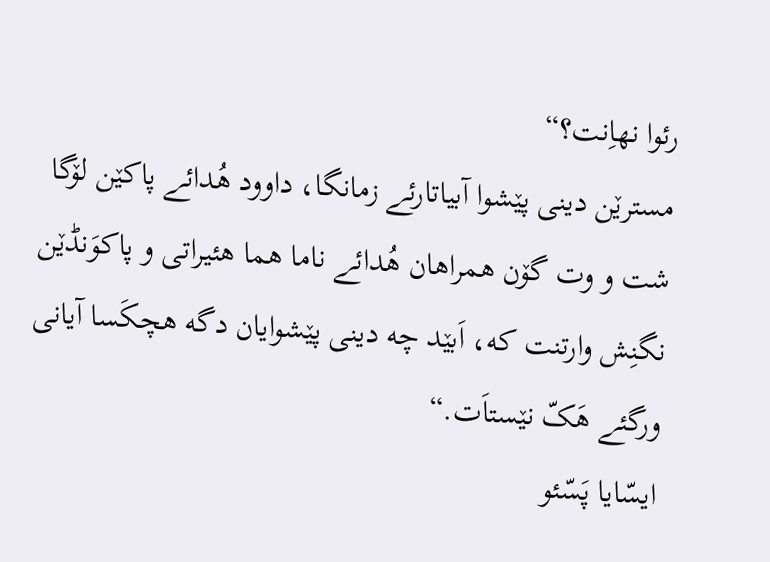رئوا نهاِنت؟“
مسترێن دینی پێشوا آبیاتارئے زمانگا، داوود هُدائے پاکێن لۆگا شت و وت گۆن همراهان هُدائے ناما هما هئیراتی و پاکوَنڈێن نگنِش وارتنت که، اَبێد چه دینی پێشوایان دگه هچکَسا آیانی ورگئے هَکّ نێستاَت.“
ایسّایا پَسّئو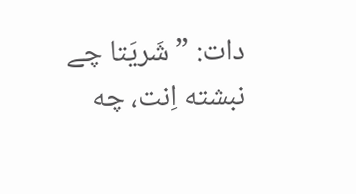دات: ”شَریَتا چے نبشته اِنت، چه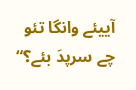آییئے وانگا تئو چے سرپدَ بئے؟“